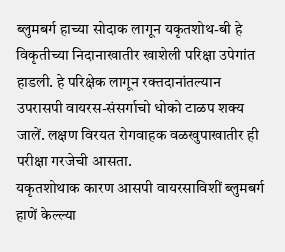ब्लुमबर्ग हाच्या सोदाक लागून यकृतशोथ-बी हे विकृतीच्या निदानाखातीर खाशेली परिक्षा उपेगांत हाडली. हे परिक्षेक लागून रक्तदानांतल्यान उपरासपी वायरस-संसर्गाचो धोको टाळप शक्य जालें. लक्षण विरयत रोगवाहक वळखुपाखातीर ही परीक्षा गरजेची आसता.
यकृतशोथाक कारण आसपी वायरसाविशीं ब्लुमबर्ग हाणें केल्ल्या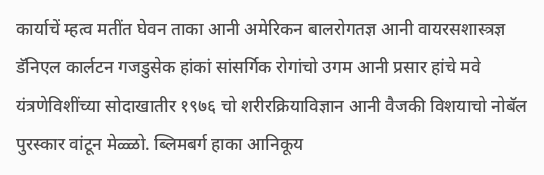कार्याचें म्हत्व मतींत घेवन ताका आनी अमेरिकन बालरोगतज्ञ आनी वायरसशास्त्रज्ञ डॅनिएल कार्लटन गजडुसेक हांकां सांसर्गिक रोगांचो उगम आनी प्रसार हांचे मवे यंत्रणेविशींच्या सोदाखातीर १९७६ चो शरीरक्रियाविज्ञान आनी वैजकी विशयाचो नोबॅल पुरस्कार वांटून मेळ्ळो. ब्लिमबर्ग हाका आनिकूय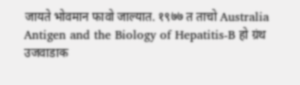जायते भोवमान फावो जाल्यात. १९७७ त ताचो Australia Antigen and the Biology of Hepatitis-B हो ग्रंथ उजवाडाक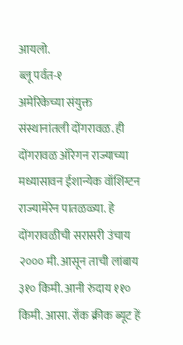आयलो.
ब्लू पर्वत-१
अमेरिकेच्या संयुक्त संस्थानांतली दोंगरावळ. ही दोंगरावळ ऑरेगन राज्याच्या मध्यासावन ईशान्येक वॉशिंग्टन राज्यामेरेन पातळळ्या. हे दोंगरावळीची सरासरी उंचाय २००० मी. आसून ताची लांबाय ३१० किमी. आनी रुंदाय ११० किमी. आसा. रॉक क्रीक ब्यूट हें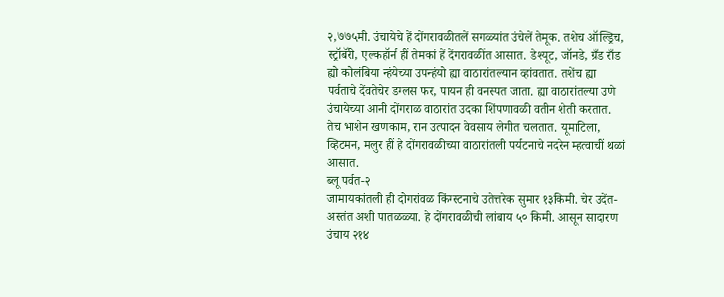२,७७५मी. उंचायेचे हें दोंगरावळीतलें सगळ्यांत उंचेलें तेमूक. तशेच ऑल्ड्रिच, स्ट्रॉबॅरी, एल्कहॉर्न हीं तेमकां हें देंगरावळींत आसात. डेश्यूट, जॉनडे, ग्रँड राँड ह्यो कोलंबिया न्हंयेच्या उपन्हंयो ह्या वाठारांतल्यान व्हांवतात. तशेंच ह्या पर्वताचे देंवतेचेर डग्लस फर, पायन ही वनस्पत जाता. ह्या वाठारांतल्या उणे उंचायेच्या आनी दोंगराळ वाठारांत उदका शिंपणावळी वतीन शेती करतात. तेच भाशेन खणकाम, रान उत्पादन वेवसाय लेगीत चलतात. यूमाटिला, व्हिटमन, मलुर हीं हे दोंगरावळीच्या वाठारांतली पर्यटनाचे नदरेन म्हत्वाचीं थळां आसात.
ब्लू पर्वत-२
जामायकांतली ही दोगरांवळ किंग्स्टनाचे उतेत्तरेक सुमार १३किमी. चेर उदेंत-अस्तंत अशी पातळळ्या. हे दोंगरावळीची लांबाय ५० किमी. आसून सादारण उंचाय २१४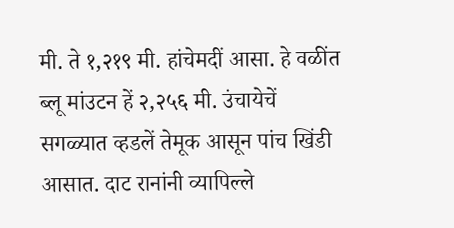मी. ते १,२१९ मी. हांचेमदीं आसा. हे वळींत ब्लू मांउटन हें २,२५६ मी. उंचायेचें सगळ्यात व्हडलें तेमूक आसून पांच खिंडी आसात. दाट रानांनी व्यापिल्ले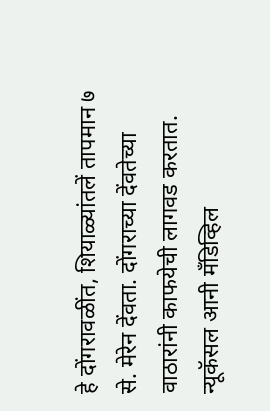हे दोंगरावळींत, शियाळ्यांतलें तापमान ७ से. मेरेन देंवता. दोंगराच्या देंवतेच्या वाठारांनी काफयेची लागवड करतात. न्यूकॅसल आनी मँडिव्हिल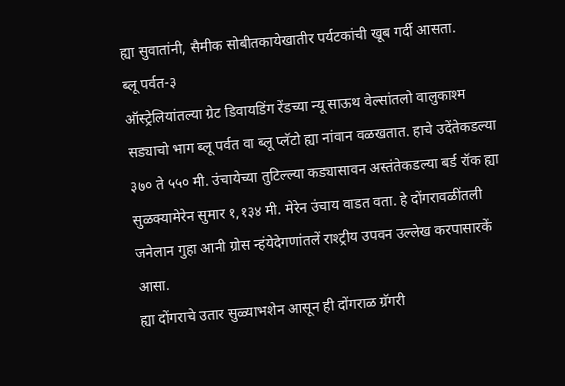ह्या सुवातांनी, सैमीक सोबीतकायेखातीर पर्यटकांची खूब गर्दी आसता.
ब्लू पर्वत-३
ऑस्ट्रेलियांतल्या ग्रेट डिवायडिंग रेंडच्या न्यू साऊथ वेल्सांतलो वालुकाश्म सड्याचो भाग ब्लू पर्वत वा ब्लू प्लॅटो ह्या नांवान वळखतात. हाचे उदेंतेकडल्या ३७० ते ५५० मी. उंचायेच्या तुटिल्ल्या कड्यासावन अस्तंतेकडल्या बर्ड रॉक ह्या सुळक्यामेरेन सुमार १,१३४ मी. मेरेन उंचाय वाडत वता. हे दोंगरावळींतली जनेलान गुहा आनी ग्रोस न्हंयेदेगणांतलें राश्ट्रीय उपवन उल्लेख करपासारकें आसा.
ह्या दोंगराचे उतार सुळ्याभशेन आसून ही दोंगराळ ग्रॅगरी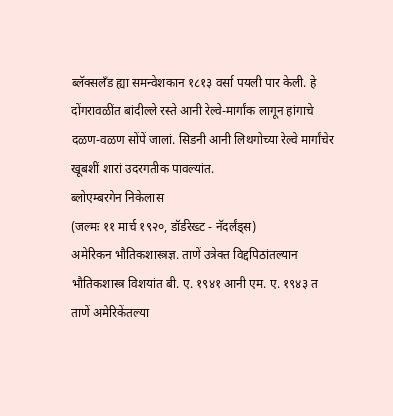ब्लॅक्सलँड ह्या समन्वेशकान १८१३ वर्सा पयली पार केली. हे दोंगरावळींत बांदील्ले रस्ते आनी रेल्वे-मार्गांक लागून हांगाचे दळण-वळण सोंपें जालां. सिडनी आनी लिथगोच्या रेल्वे मार्गांचेर खूबशीं शारां उदरगतीक पावल्यांत.
ब्लोएम्बरगेन निकेलास
(जल्मः ११ मार्च १९२०, डॉर्डरेख्ट - नॅदर्लंड्स)
अमेरिकन भौतिकशास्त्रज्ञ. ताणें उत्रेक्त विद्दपिठांतल्यान भौतिकशास्त्र विशयांत बी. ए. १९४१ आनी एम. ए. १९४३ त ताणें अमेरिकेंतल्या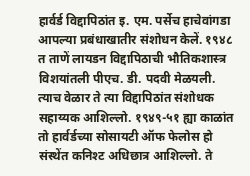हार्वर्ड विद्दापिठांत इ. एम. पर्सेच हाचेवांगडा आपल्या प्रबंधाखातीर संशोधन केलें. १९४८ त ताणें लायडन विद्दापिठाची भौतिकशास्त्र विशयांतली पीएच. डी. पदवी मेळयली. त्याच वेळार ते त्या विद्दापिठांत संशोधक सहाय्यक आशिल्लो. १९४९-५१ ह्या काळांत तो हार्वर्डच्या सोसायटी ऑफ फेलोस हो संस्थेंत कनिश्ट अधिछात्र आशिल्लो. ते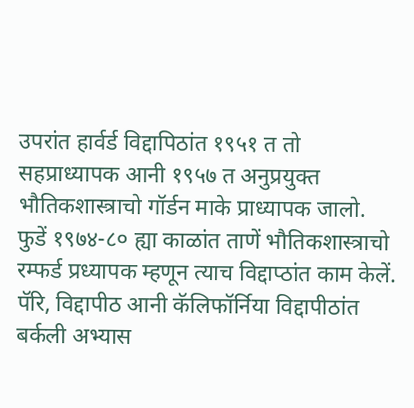उपरांत हार्वर्ड विद्दापिठांत १९५१ त तो सहप्राध्यापक आनी १९५७ त अनुप्रयुक्त भौतिकशास्त्राचो गॉर्डन माके प्राध्यापक जालो. फुडें १९७४-८० ह्या काळांत ताणें भौतिकशास्त्राचो रम्फर्ड प्रध्यापक म्हणून त्याच विद्दाप्ठांत काम केलें. पॅरि, विद्दापीठ आनी कॅलिफॉर्निया विद्दापीठांत बर्कली अभ्यास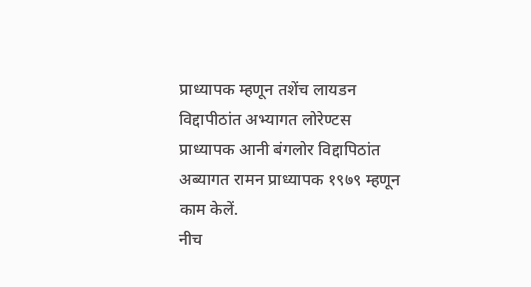प्राध्यापक म्हणून तशेंच लायडन विद्दापीठांत अभ्यागत लोरेण्टस प्राध्यापक आनी बंगलोर विद्दापिठांत अब्यागत रामन प्राध्यापक १९७९ म्हणून काम केलें.
नीच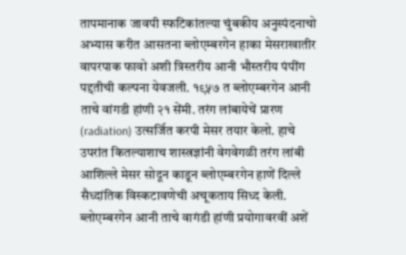तापमानाक जावपी स्फटिकांतल्या चुंबकीय अनुस्पंदनाचो अभ्यास करीत आसतना ब्लोएम्बरगेन हाका मेसराखातीर वापरपाक फावो अशी त्रिस्तरीय आनी भौस्तरीय पंपींग पद्दतीची कल्पना येवजली. १९५७ त ब्लोएम्बरगेन आनी ताचे वांगडी हांणी २१ सेंमी. तरंग लांबायेचें प्रारण (radiation) उत्सर्जित करपी मेसर तयार केलो. हाचे उपरांत कितल्याशाच शास्त्रज्ञांनी वेगवेगळी तरंग लांबी आशिल्ले मेसर सोदून काडून ब्लोएम्बरगेन हाणें दिल्ले सैध्दांतिक विस्कटावणेची अचूकताय सिध्द केली.
ब्लोएम्बरगेन आनी ताचे वागंडी हांणी प्रयोगावरवीं अशें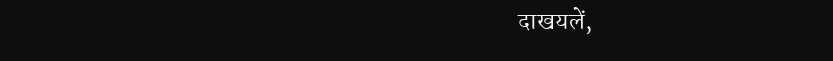दाखयलें,